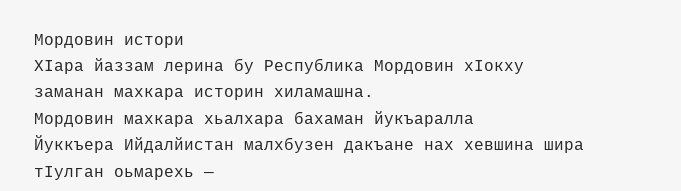Мордовин истори
ХӀара йаззам лерина бу Республика Мордовин хӀокху заманан махкара историн хиламашна.
Мордовин махкара хьалхара бахаман йукъаралла
Йуккъера Ийдалйистан малхбузен дакъане нах хевшина шира тӀулган оьмарехь —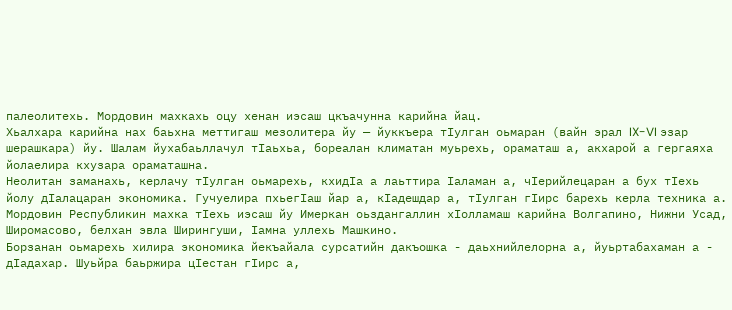палеолитехь. Мордовин махкахь оцу хенан иэсаш цкъачунна карийна йац.
Хьалхара карийна нах баьхна меттигаш мезолитера йу — йуккъера тӀулган оьмаран (вайн эрал IX-VI эзар шерашкара) йу. Шалам йухабаьллачул тӀаьхьа, бореалан климатан муьрехь, ораматаш а, акхарой а гергаяха йолаелира кхузара ораматашна.
Неолитан заманахь, керлачу тӀулган оьмарехь, кхидӀа а лаьттира Ӏаламан а, чӀерийлецаран а бух тӀехь йолу дӀалацаран экономика. Гучуелира пхьегӀаш йар а, кӀадешдар а, тӀулган гӀирс барехь керла техника а. Мордовин Республикин махка тӀехь иэсаш йу Имеркан оьздангаллин хӀолламаш карийна Волгапино, Нижни Усад, Широмасово, белхан эвла Ширингуши, Ӏамна уллехь Машкино.
Борзанан оьмарехь хилира экономика йекъайала сурсатийн дакъошка - даьхнийлелорна а, йуьртабахаман а - дӀадахар. Шуьйра баьржира цӀестан гӀирс а,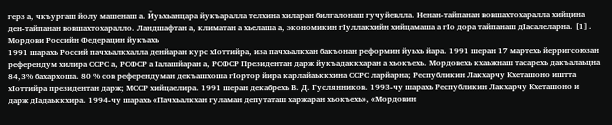герз а, чкъургаш йолу машенаш а. Йуьхьанцара йукъаралла телхина хиларан билгалонаш гучуйевлла. Ненан-тайпанан вовшахтохаралла хийцина ден-тайпанан вовшахтохаралло. Ландшафтан а, климатан а хьелаша а, экономикин гӀуллакхийн хийцамаша а гӀо дора тайпанаш дӀасалеларна. [1].
Мордови Российн Федерацин йукъахь
1991 шарахь Россий пачхьалкхалла денйаран курс хӀоттийра, иза пачхьалкхан бакъонан реформин йуьхь йара. 1991 шеран 17 мартехь йерригсоюзан референдум хилира ССРС а, РСФСР а Ӏалашйаран а, РСФСР Президентан дарж йукъадаккхаран а хьокъехь. Мордовехь кхаьжнаш тасарехь дакъалаьцна 84,3% бахархоша. 80 % сов референдуман декъашхоша гӀортор йира карлайаьккхина ССРС ларйарна; Республикин Лакхарчу Кхеташоно иштта хӀоттийра президентан дарж; МССР хийцаелира. 1991 шеран декабрехь В. Д. Гуслянников. 1993-чу шарахь Республикин Лакхарчу Кхеташоно и дарж дӀадаьккхира. 1994-чу шарахь «Пачхьалкхан гуламан депутаташ харжаран хьокъехь», «Мордовин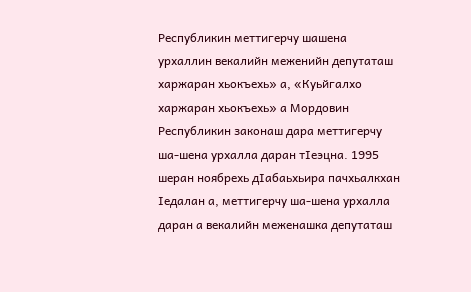Республикин меттигерчу шашена урхаллин векалийн меженийн депутаташ харжаран хьокъехь» а, «Куьйгалхо харжаран хьокъехь» а Мордовин Республикин законаш дара меттигерчу ша-шена урхалла даран тӀеэцна. 1995 шеран ноябрехь дӀабаьхьира пачхьалкхан Ӏедалан а, меттигерчу ша-шена урхалла даран а векалийн меженашка депутаташ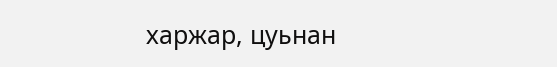харжар, цуьнан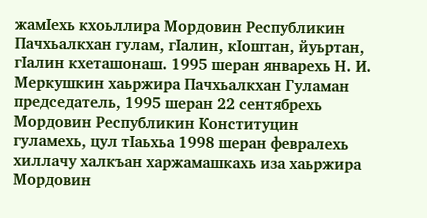жамӀехь кхоьллира Мордовин Республикин Пачхьалкхан гулам, гӀалин, кӀоштан, йуьртан, гӀалин кхеташонаш. 1995 шеран январехь Н. И. Меркушкин хаьржира Пачхьалкхан Гуламан председатель, 1995 шеран 22 сентябрехь Мордовин Республикин Конституцин гуламехь, цул тӀаьхьа 1998 шеран февралехь хиллачу халкъан харжамашкахь иза хаьржира Мордовин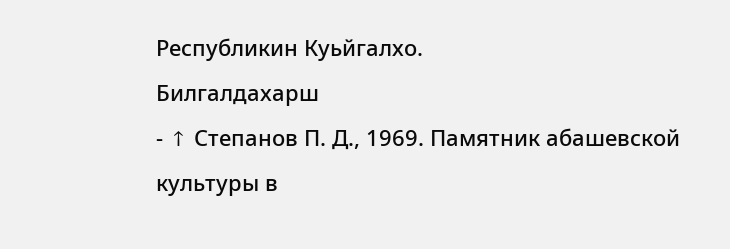Республикин Куьйгалхо.
Билгалдахарш
- ↑ Степанов П. Д., 1969. Памятник абашевской культуры в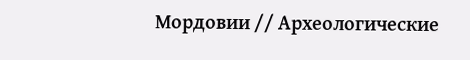Мордовии // Археологические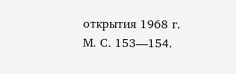открытия 1968 г. М. С. 153—154.